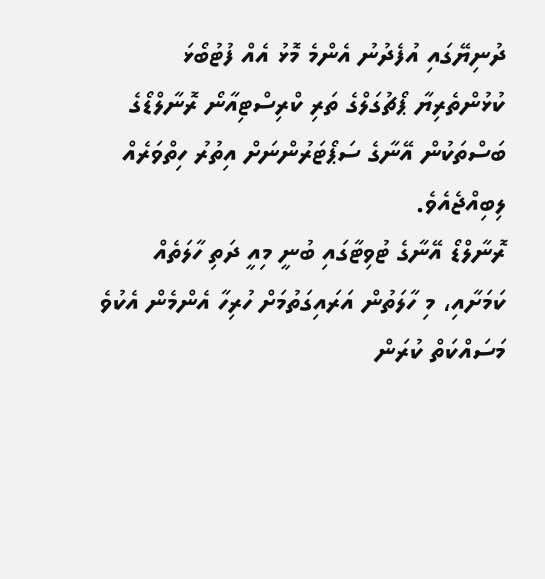ދުނިޔޭގައި އުފެދުނު އެންމެ މޮޅު އެއް ފުޓުބޯޅަ ކުޅުންތެރިޔާ ޕޯޗުގަލްގެ ތަރި ކްރިސްޓިއާނޯ ރޮނާލްޑޯގެ ބަސްތަކުން އޭނާގެ ސަޕޯޓަރުންނަށް އިތުރު ހިތްވަރެއް ލިބިއްޖެއެވެ.
ރޮނާލްޑޯ އޭނާގެ ޓުވިޓާގައި ބުނީ މިއީ ދަތި ހާލަތެއް ކަމަށާއި، މި ހާލަތުން އަރައިގަތުމަށް ހުރިހާ އެންމެން އެކުވެ މަސައްކަތް ކުރަން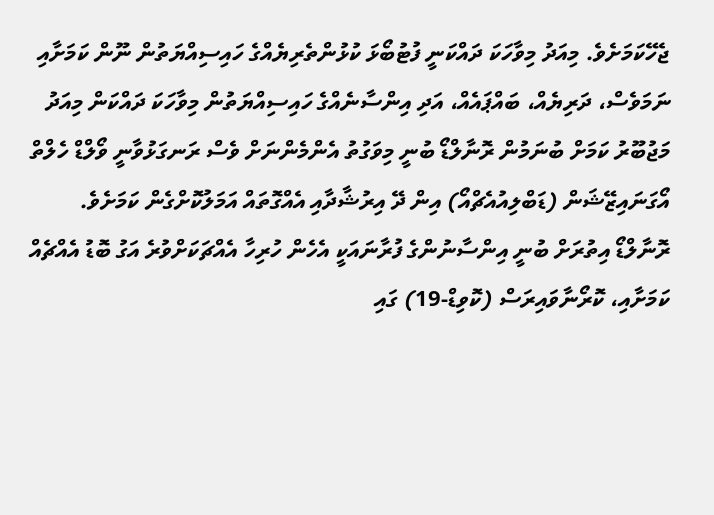ޖެހޭކަމަށެވެ. މިއަދު މިވާހަކަ ދައްކަނީ ފުޓުބޯޅަ ކުޅުންތެރިޔެއްގެ ހައިސިއްޔަތުން ނޫން ކަމަށާއި ނަމަވެސް، ދަރިޔެއް، ބައްޕައެއް، އަދި އިންސާނެއްގެ ހައިސިއްޔަތުން މިވާހަކަ ދައްކަން މިއަދު މަޖުބޫރު ކަމަށް ބުނަމުން ރޮނާލްޑޯ ބުނީ މިވަގުތު އެންމެންނަށް ވެސް ރަނގަޅުވާނީ ވޯލްޑް ހެލްތް އޯގަނައިޒޭޝަން (ޑަބްލިއުއެޗްއޯ) އިން ދޭ އިރުޝާދާއި އެއްގޮތައް އަމަލުކޮށްގެން ކަމަށެވެ.
ރޮނާލްޑޯ އިތުރަށް ބުނީ އިންސާނުންގެ ފުރާނައަކީ އެހެން ހުރިހާ އެއްޗަކަށްވުރެ އަގު ބޮޑު އެއްޗެއް ކަމަށާއި، ކޮރޯނާވައިރަސް (ކޮވިޑް-19) ގައި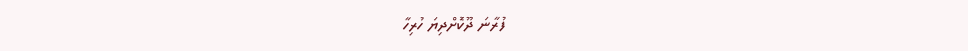ފުރާނަ ދޫކޮށްދިޔަ ހުރިހާ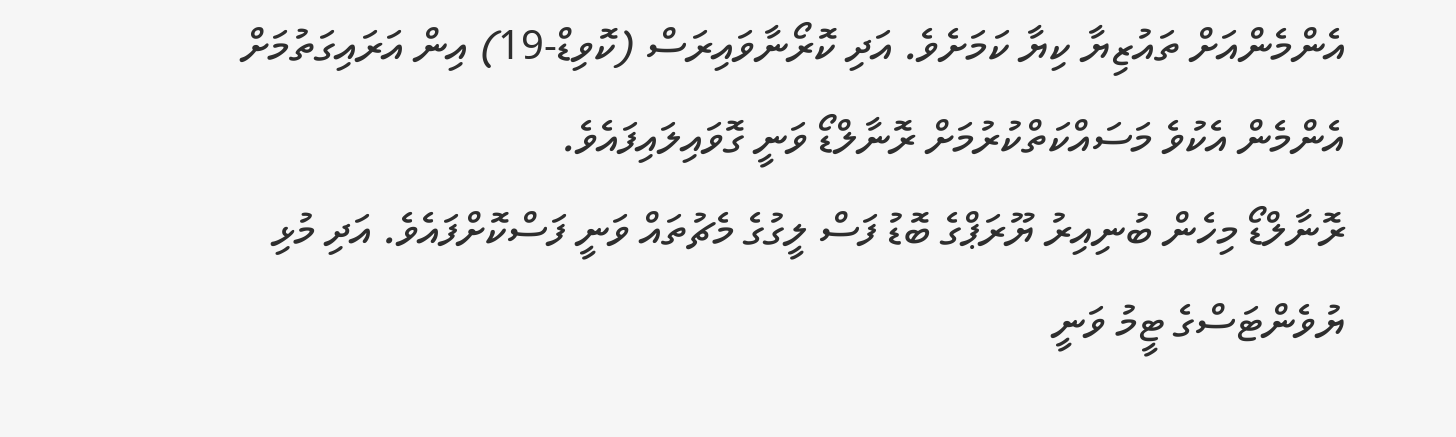އެންމެންއަށް ތައުޒިޔާ ކިޔާ ކަމަށެވެ. އަދި ކޮރޯނާވައިރަސް (ކޮވިޑް-19) އިން އަރައިގަތުމަށް އެންމެން އެކުވެ މަސައްކަތްކުރުމަށް ރޮނާލްޑޯ ވަނީ ގޮވައިލައިފައެވެ.
ރޮނާލްޑޯ މިހެން ބުނިއިރު ޔޫރަޕްގެ ބޮޑު ފަސް ލީގުގެ މެޗުތައް ވަނީ ފަސްކޮށްފައެވެ. އަދި މުޅި ޔުވެންޓަސްގެ ޓީމު ވަނީ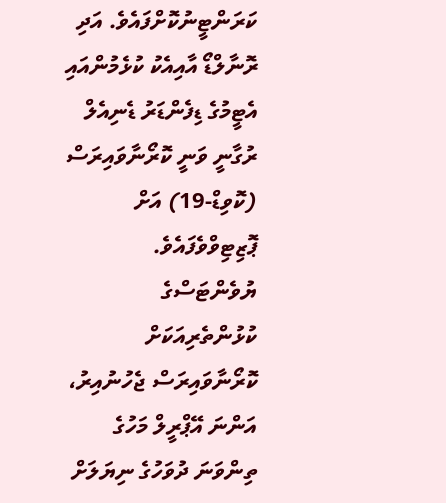ކަރަންޓީނުކޮށްފައެވެ. އަދި ރޮނާލްޑޯ އާއިއެކު ކުޅެމުންއައި އެޓީމުގެ ޑިފެންޑަރު ޑެނިއެލް ރުގާނީ ވަނީ ކޮރޯނާވައިރަސް (ކޮވިޑް-19) އަށް ޕޮޒިޓިވްވެފައެވެ.
ޔުވެންޓަސްގެ ކުޅުންތެރިއަކަށް ކޮރޯނާވައިރަސް ޖެހުނުއިރު، އަންނަ އޭޕްރީލް މަހުގެ ތިންވަނަ ދުވަހުގެ ނިޔަލަށް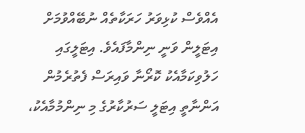އެއްވެސް ކުޅިވަރު ހަރަކާތެއް ނުބޭއްވުމަށް އިޓަލީން ވަނީ ނިންމާފައެވެ. އިޓަލީގައި ހަލުވިކަމާއެކު ކޮރޯނާ ވައިރަސް ފެތުރެމުން އަންނާތީ އިޓަލީ ސަރުކާރުގެ މި ނިންމުމާއެކު،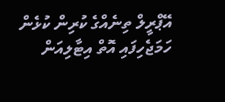އޭޕްރީލް ތިނެއްގެ ކުރިން ކުޅެން ހަމަޖެހިފައި އޮތް އިޓާލިއަން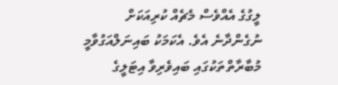ލީގުގެ އެއްވެސް މެޗެއް ކުރިއަކަށް ނުގެންދާނެ އެވެ. އެކަމަކު ބައިނަލްއަގުވާމީ މުބާރާތްތަކުގައި ބައިވެރިވާ އިޓަލީގެ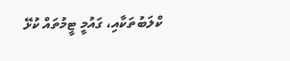ކްލަބުތަކާއި، ގައުމީ ޓީމުތައް ކުޅޭ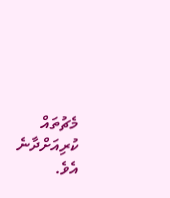މެޗުތައް ކުރިއަށްދާނެ އެވެ.